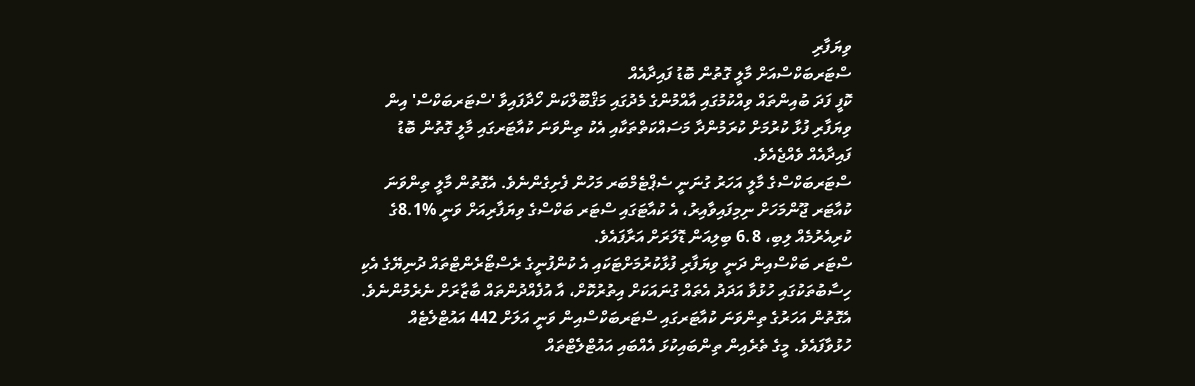ވިޔަފާރި
ސްޓަރބަކްސްއަށް މާލީ ގޮތުން ބޮޑު ފައިދާއެއް
ކޮފީ ފަދަ ބުއިންތައް ވިއްކުމުގައި އާއްމުންގެ މެދުގައި މަޤްބޫލްކަން ހޯދާފައިވާ 'ސްޓަރބަކްސް' އިން ވިޔަފާރި ފުޅާ ކުރުމަށް ކުރަމުންދާ މަސައްކަތްތަކާއި އެކު ތިންވަނަ ކުއާޓަރގައި މާލީ ގޮތުން ބޮޑު ފައިދާއެއް ވެއްޖެއެވެ.
ސްޓަރބަކްސްގެ މާލީ އަހަރު ގުނަނީ ސެޕްޓެމްބަރ މަހުން ފެށިގެންނެވެ. އެގޮތުން މާލީ ތިންވަނަ ކުއާޓަރ ޖޫންމަހަށް ނިމިފައިވާއިރު، އެ ކުއާޓަގައި ސްޓަރ ބަކްސްގެ ވިޔަފާރިއަށް ވަނީ %8.1ގެ ކުރިއެރުމެއް ލިބި، 6.8 ބިލިއަން ޑޮލަރަށް އަރާފައެވެ.
ސްޓަރ ބަކްސްއިން ދަނީ ވިޔަފާރި ފުޅާކުރުމަށްޓަކައި އެ ކުންފުނީގެ ރެސްޓޯރެންޓްތައް ދުނިޔޭގެ އެކި ހިސާބުތަކުގައި ހުޅުވާ އަދަދު އެތައް ގުނައަކަށް އިތުރުކޮށް، އާ އުފެއްދުންތައް ބާޒާރަށް ނެރެމުންނެވެ.
އެގޮތުން އަހަރުގެ ތިންވަނަ ކުއާޓަރގައި ސްޓަރބަކްސްއިން ވަނީ އަލަށް 442 އައުޓްލެޓެއް ހުޅުވާފައެވެ. މީގެ ތެރެއިން ތިންބައިކުޅަ އެއްބައި އައުޓްލެޓްތައް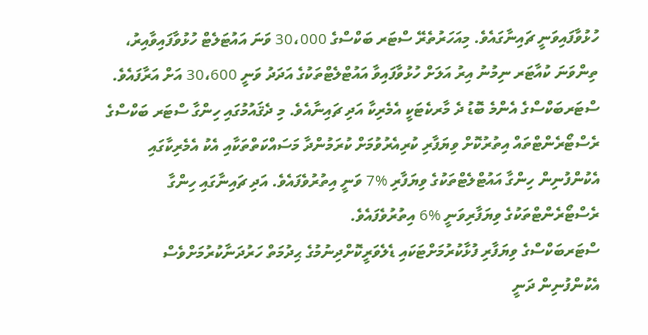ހުޅުވާފައިވަނީ ޗައިނާގައެވެ. މިއަހަރުތެރޭ ސްޓަރ ބަކްސްގެ 30،000 ވަނަ އައުޓަލެޓް ހުޅުވާފައިވާއިރު، ތިންވަނަ ކުއާޓަރ ނިމުނު އިރު އަލަށް ހުޅުވާފައިވާ އައުޓްލެޓްތަކުގެ އަދަދު ވަނީ 30،600 އަށް އަރާފައެވެ.
ސްޓަރބަކްސްގެ އެންމެ ބޮޑު ދެ މާރކެޓަކީ އެމެރިކާ އަދި ޗައިނާއެވެ. މި ދެޤައުމުގައި ހިންގާ ސްޓަރ ބަކްސްގެ ރެސްޓޯރެންޓްތައް އިތުރުކޮށް ވިޔަފާރި ކުރިއެރުވުމަށް ކުރަމުންދާ މަސައްކަތްތަކާއި އެކު އެމެރިކާގައި އެކުންފުނިން ހިންގާ އައުޓްލެޓްތަކުގެ ވިޔަފާރި %7 ވަނީ އިތުރުވެފައެވެ. އަދި ޗައިނާގައި ހިންގާ ރެސްޓޯރެންޓްތަކުގެ ވިޔަފާރިވަނީ %6 އިތުރުވެފައެވެ.
ސްޓަރބަކްސްގެ ވިޔަފާރި ފުޅާކުރުމަށްޓަކައި ޑެލެވަރީކޮށްދިނުމުގެ ޙިދުމަތް ހަރުދަނާކުރުމަށްވެސް އެކުންފުނިން ދަނީ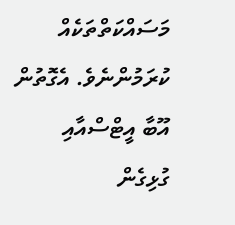މަސައްކަތްތަކެއް ކުރަމުންނެވެ. އެގޮތުން އޫބާ އީޓްސްއާއި ގުޅިގެން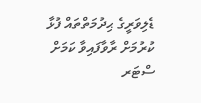ޑެލިވަރީގެ ޙިދުމަތްތައް ފުޅާ ކުރުމަށް ރާވާފައިވާ ކަމަށް ސްޓަރ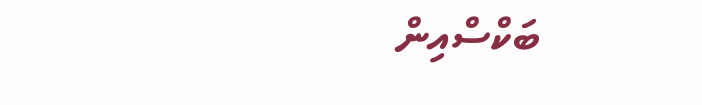ބަކްސްއިން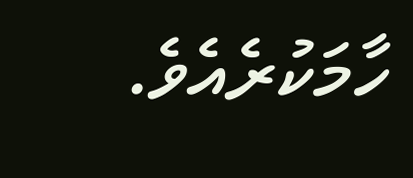ހާމަކުރެއެވެ.